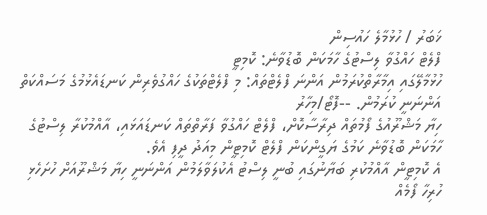ޚަބަރު / ހުޅުމާލެ ހައުސިން
ފްލެޓް ހައްގުވާ ލިސްޓުގެ ހާމަކަން ބޮޑުވާނެ: ކޮމިޓީ
ހުޅުމާލޭގައި އިމާރާތްކުރަމުން އަންނަ ފްލެޓްތައް: މި ފްލެޓްތަކުގެ ހައްގުވެރިން ކަނޑައެޅުމުގެ މަސައްކަތް އަންނަނީ ކުރަމުން. --ފޮޓޯ/މިހާރު
ހިޔާ މަޝްރޫއުގެ ފޯމުތައް ދިރާސާކޮށް، ފްލެޓް ހައްގުވާ ފަރާތްތައް ކަނޑައަޅައި، އާއްމުކުރާ ލިސްޓުގެ ހާމަކަން ބޮޑުވާނެ ކަމުގެ ޔަގީންކަން ފްލެޓް ކޮމިޓީން މިއަދު ދީފި އެވެ.
އެ ކޮމިޓީން އާއްމުކުރި ބަޔާނުގައި ބުނީ ލިސްޓު އެކުލަވާލަމުން އަންނަނީ ހިޔާ މަޝްރޫއަށް ހުށަހެޅި ހުރިހާ ފޯމެއް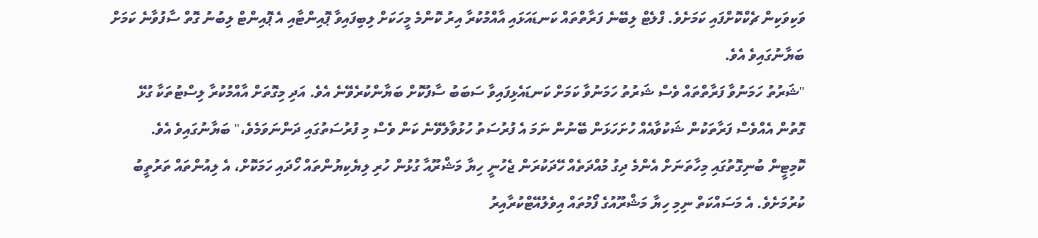ވަކިވަކިން ޗެކްކޮށްފައި ކަމަށެވެ. ފްލެޓް ލިބޭނެ ފަރާތްތައް ކަނޑައަޅައި އާއްމުކުރާ އިރު ކޮންމެ މީހަކަށް ލިބިފައިވާ ޕޮއިންޓާއި އެ ޕޮއިންޓް ލިބުނު ގޮތް ސާފުވާނެ ކަމަށް ބަޔާނުގައިވެ އެވެ.
"ޝަރުތު ހަމަނުވާ ފަރާތްތައް ވެސް ޝަރުތު ހަމަނުވާ ކަމަށް ކަނޑައެޅިފައިވާ ސަބަބު ސާފުކޮށް ބަޔާންކުރެވޭނެ އެވެ. އަދި މިގޮތަށް އާއްމުކުރާ ލިސްޓުތަކާ ގުޅޭ ގޮތުން އެއްވެސް ފަރާތަކުން ޝަކުވާއެއް ހުށަހަޅަން ބޭނުން ނަމަ އެ ފުރުސަތު ހުޅުވާލެވޭނެ ކަން ވެސް މި ފުރުސަތުގައި ދަންނަވަމެވެ،" ބަޔާނުގައިވެ އެވެ.
ކޮމިޓީން ބުނިގޮތުގައި މިހާތަނަށް އެންމެ ދިގު މުއްދަތެއް ހޭދަކުރަން ޖެހުނީ ހިޔާ މަޝްރޫއާ ގުޅުން ހުރި ލިޔެކިޔުންތައް ހޯދައި ހަމަކޮށް، އެ ލިއުންތައް ތަރުތީބު ކުރުމަށެވެ. އެ މަސައްކަތް ނިމި ހިޔާ މަޝްރޫއުގެ ފޯމުތައް އިވެލުއޭޓްކުރާއިރު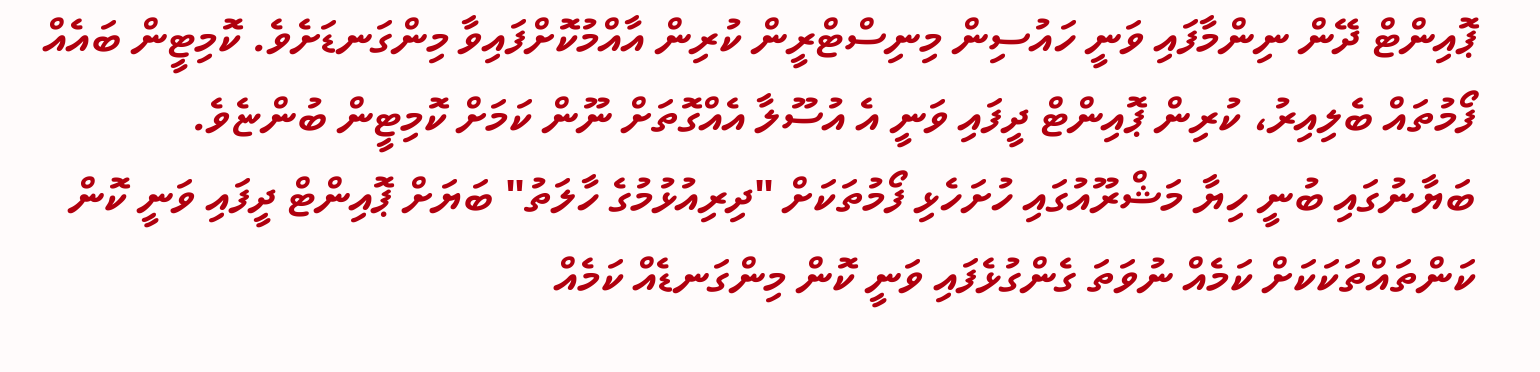ޕޮއިންޓް ދޭން ނިންމާފައި ވަނީ ހައުސިން މިނިސްޓްރީން ކުރިން އާއްމުކޮށްފައިވާ މިންގަނޑަށެވެ. ކޮމިޓީން ބައެއް ފޯމުތައް ބެލިއިރު، ކުރިން ޕޮއިންޓް ދީފައި ވަނީ އެ އުސޫލާ އެއްގޮތަށް ނޫން ކަމަށް ކޮމިޓީން ބުންޏެވެ.
ބަޔާނުގައި ބުނީ ހިޔާ މަޝްރޫއުގައި ހުށަހެޅި ފޯމުތަކަށް "ދިރިއުޅުމުގެ ހާލަތު" ބަޔަށް ޕޮއިންޓް ދީފައި ވަނީ ކޮން ކަންތައްތަކަކަށް ކަމެއް ނުވަތަ ގެންގުޅެފައި ވަނީ ކޮން މިންގަނޑެއް ކަމެއް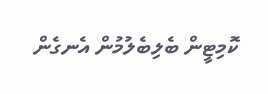ކޮމިޓީން ބެލިބެލުމުން އެނގެން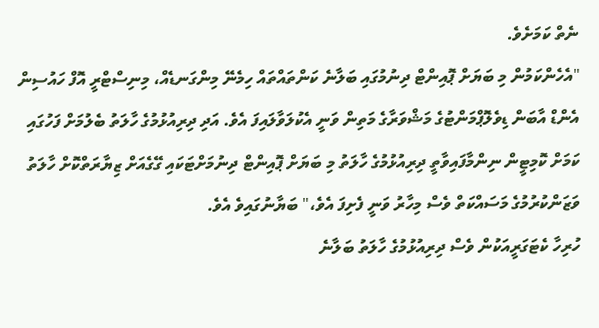ނެތް ކަމަށެވެ.
"އެހެންކަމުން މި ބަޔަށް ޕޮއިންޓް ދިނުމުގައި ބަލާނެ ކަންތައްތައް ހިމެނޭ މިންގަނޑެއް، މިނިސްޓްރީ އޮފް ހައުސިން އެންޑް އާބަން ޑިވެލޮޕްމަންޓުގެ މަޝްވަރާގެ މަތިން ވަނީ އެކުލަވާލައިފަ އެވެ. އަދި ދިރިއުޅުމުގެ ހާލަތު ބެލުމަށް ފަހުގައި ކަމަށް ކޮމިޓީން ނިންމާފައިވާތީ ދިރިއުޅުމުގެ ހާލަތު މި ބަޔަށް ޕޮއިންޓް ދިނުމަށްޓަކައި ގޭގެއަށް ޒިޔާރަތްކޮށް ހާލަތު ވަޒަންކުރުމުގެ މަސައްކަތް ވެސް މިހާރު ވަނީ ފެށިފަ އެވެ،" ބަޔާނުގައިވެ އެވެ.
ހުރިހާ ކެޓަގަރީއަކުން ވެސް ދިރިއުޅުމުގެ ހާލަތު ބަލާނެ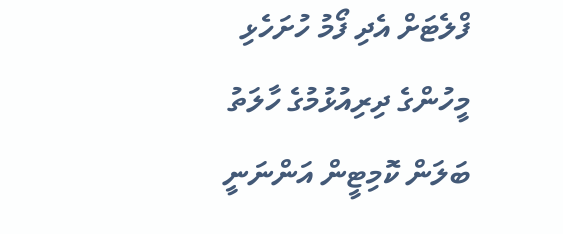ފްލެޓަށް އެދި ފޯމު ހުށަހެޅި މީހުންގެ ދިރިއުޅުމުގެ ހާލަތު ބަލަން ކޮމިޓީން އަންނަނީ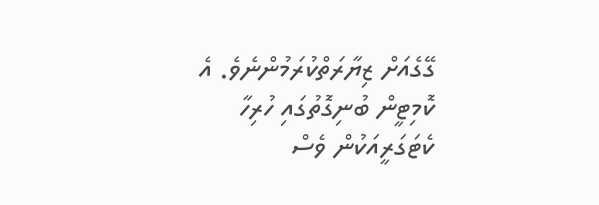ގޭގެއަށް ޒިޔާރަތްކުރަމުންނެވެ. އެ ކޮމިޓީން ބުނިގޮތުގައި ހުރިހާ ކެޓަގަރީއަކުން ވެސް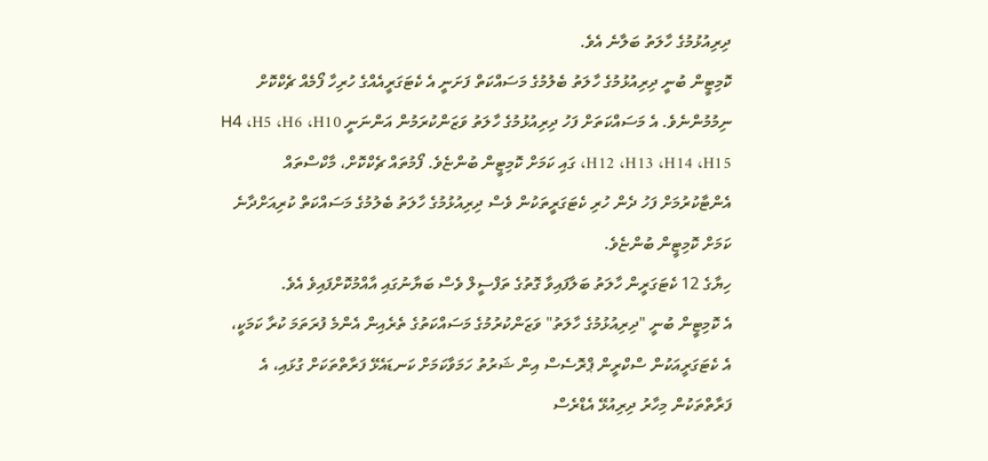ދިރިއުޅުމުގެ ހާލަތު ބަލާނެ އެވެ.
ކޮމިޓީން ބުނީ ދިރިއުޅުމުގެ ހާލަތު ބެލުމުގެ މަސައްކަތް ފަށަނީ އެ ކެޓަގަރީއެއްގެ ހުރިހާ ފޯމެއް ޗެކްކޮށް ނިމުމުންނެވެ. އެ މަސައްކަތަށް ފަހު ދިރިއުޅުމުގެ ހާލަތު ވަޒަންކުރަމުން އަންނަނީ H4 ،H5 ،H6 ،H10 ،H12 ،H13 ،H14 ،H15 ގައި ކަމަށް ކޮމިޓީން ބުންޏެވެ. ފޯމުތައް ޗެކްކޮށް، މާކްސްތައް އެންޓާކުރުމަށް ފަހު ދެން ހުރި ކެޓަގަރީތަކުން ވެސް ދިރިއުޅުމުގެ ހާލަތު ބެލުމުގެ މަސައްކަތް ކުރިއަށްދާނެ ކަމަށް ކޮމިޓީން ބުންޏެވެ.
ހިޔާގެ 12 ކެޓަގަރީން ހާލަތު ބަލާފައިވާ ގޮތުގެ ތަފްސީލް ވެސް ބަޔާނުގައި އާއްމުކޮށްފައިވެ އެވެ.
އެ ކޮމިޓީން ބުނީ "ދިރިއުޅުމުގެ ހާލަތު" ވަޒަންކުރުމުގެ މަސައްކަތުގެ ތެރެއިން އެންމެ ފުރަތަމަ ކުރާ ކަމަކީ، އެ ކެޓަގަރީއަކުން ސްކްރީން ޕްރޮސެސް އިން ޝަރުތު ހަމަވާކަމަށް ކަނޑައެޅޭ ފަރާތްތަކަށް ގުޅައި، އެ ފަރާތްތަކުން މިހާރު ދިރިއުޅޭ އެޑްރެސް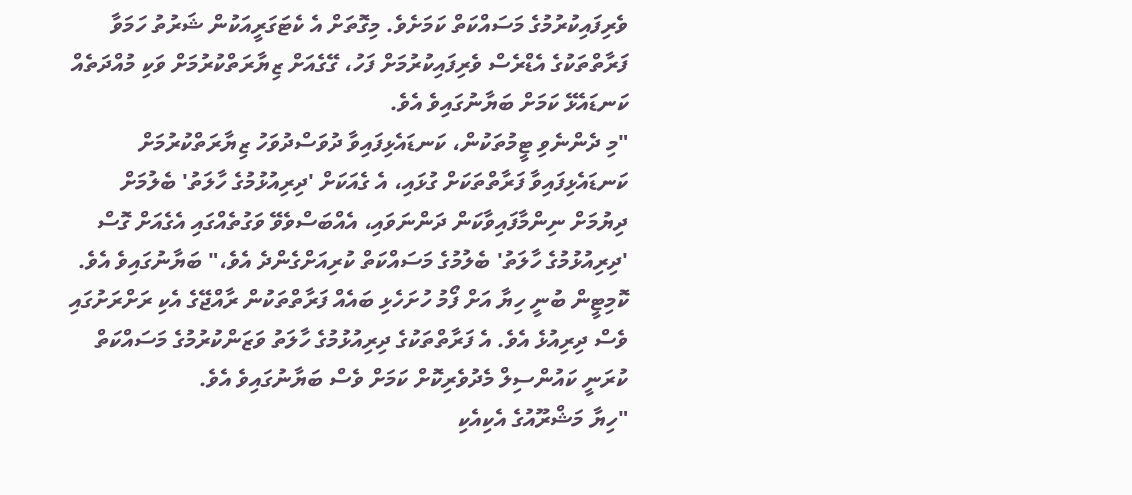ވެރިފައިކުރުމުގެ މަސައްކަތް ކަމަށެވެ. މިގޮތަށް އެ ކެޓަގަރީއަކުން ޝަރުތު ހަމަވާ ފަރާތްތަކުގެ އެޑްރެސް ވެރިފައިކުރުމަށް ފަހު، ގޭގެއަށް ޒިޔާރަތްކުރުމަށް ވަކި މުއްދަތެއް ކަނޑައެޅޭ ކަމަށް ބަޔާނުގައިވެ އެވެ.
"މި ދެންނެވި ޓީމުތަކުން، ކަނޑައެޅިފައިވާ ދުވަސްދުވަހު ޒިޔާރަތްކުރުމަށް ކަނޑައެޅިފައިވާ ފަރާތްތަކަށް ގުޅައި، އެ ގެއަކަށް 'ދިރިއުޅުމުގެ ހާލަތު' ބެލުމަށް ދިޔުމަށް ނިންމާފައިވާކަން ދަންނަވައި، އެއްބަސްވެވޭ ވަގުތެއްގައި އެގެއަށް ގޮސް 'ދިރިއުޅުމުގެ ހާލަތު' ބެލުމުގެ މަސައްކަތް ކުރިއަށްގެންދެ އެވެ،" ބަޔާނުގައިވެ އެވެ.
ކޮމިޓީން ބުނީ ހިޔާ އަށް ފޯމު ހުށަހެޅި ބައެއް ފަރާތްތަކުން ރާއްޖޭގެ އެކި ރަށްރަށުގައި ވެސް ދިރިއުޅެ އެވެ. އެ ފަރާތްތަކުގެ ދިރިއުޅުމުގެ ހާލަތު ވަޒަންކުރުމުގެ މަސައްކަތް ކުރަނީ ކައުންސިލް މެދުވެރިކޮށް ކަމަށް ވެސް ބަޔާނުގައިވެ އެވެ.
"ހިޔާ މަޝްރޫއުގެ އެކިއެކި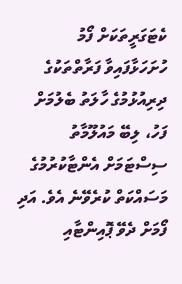ކެޓަގަރީތަކަށް ފޯމު ހުށަހަޅާފައިވާ ފަރާތްތަކުގެ ދިރިއުޅުމުގެ ހާލަތު ބެލުމަށް ފަހު، ލިބޭ މައުލޫމާތު ސިސްޓަމަށް އެންޓާކުރުމުގެ މަސައްކަތް ކުރެވޭނެ އެވެ. އަދި ފޯމަށް ދެވޭ ޕޮއިންޓާއި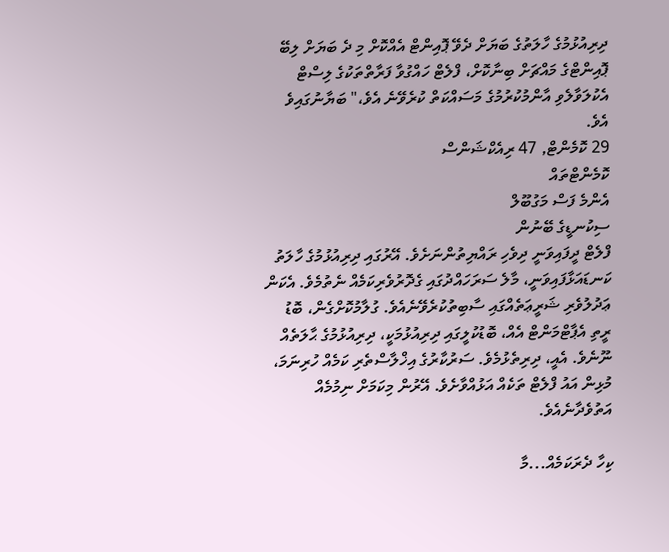ދިރިއުޅުމުގެ ހާލަތުގެ ބަޔަށް ދެވޭ ޕޮއިންޓް އެއްކޮށް މި ދެ ބަޔަށް ލިބޭ ޕޮއިންޓްގެ މައްޗަށް ބިނާކޮށް، ފްލެޓް ހައްގުވާ ފަރާތްތަކުގެ ލިސްޓް އެކުލަވާލެވި އާންމުކުރުމުގެ މަސައްކަތް ކުރެވޭނެ އެވެ،" ބަޔާނުގައިވެ އެވެ.
29 ކޮމެންޓް, 47 ރިއެކްޝަންސް
ކޮމެންޓްތައް
އެންމެ ފަސް މަގުބޫލް
ސިކުނޑީގެ ބޭނުން
ފްލެޓް ދީފައިވަނީ ދިވެހި ރައްޔިތުންނަށެވެ. އޭރުގައި ދިރިއުޅުމުގެ ހާލަތު ކަނޑައަޅާފައިވަނީ، މާލެ ސަރަހައްދުގައި ގެދޮރުވެރިކަމެއް ނެތުމެވެ. އެކަން ޢަދުލުވެރި ޝަރީޢަތެއްގައި ސާބިތުކުރެވޭނެއެވެ. ގުލާމުކޮށްގެން، ބޮޑު ރީތި އެޕާޓްމަންޓް އެއް، ބޮޑުކުލީގައި ދިރިއުޅުމަކީ، ދިރިއުޅުމުގެ ޙާލަތެއް ނޫނެވެ. އެއީ، ދިރިތެޅުމެވެ. ސަރުކާރުގެ އިޚްލާސްތެރި ކަމެއް ހުރިނަމަ، މުޅިން އައު ފްލެޓް ތަކެއް އަޅުއްވާށެވެ. އޭރުން މިކަމަށް ނިމުމެއް އަތުވެދާނެއެވެ.

ކިހާ ދެރަކަމެއް...މާ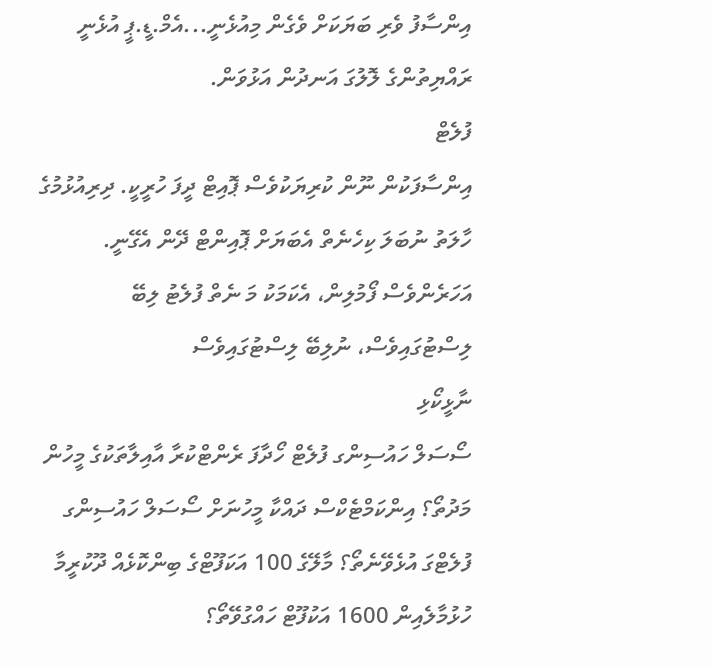އިންސާފު ވެރި ބަޔަކަށް ވެގެން މިއުޅެނީ...އެމް.ޑީ.ޕީ އުޅެނީ ރައްޔިތުންގެ ލޮލުގަ އަނދުން އަޅުވަން.
ފުލެޓް
އިންސާފަކުން ނޫން ކުރިޔަކުވެސް ޕޮއިޓް ދީފަ ހުރީކީ. ދިރިއުޅުމުގެ ހާލަތު ނުބަލަ ކިހެނެތް އެބަޔަށް ޕޮއިންޓް ދޭން އެގޭނީ.
އަހަރެންވެސް ފޯމުލިން، އެކަމަކު މަ ނެތް ފުލެޓު ލިބޭ ލިސްޓުގައިވެސް، ނުލިބޭ ލިސްޓުގައިވެސް
ނާޅީކޯޅި
ސޯސަލް ހައުސިންގ ފުލެޓް ހޯދާފަ ރެންޓްކުރާ އާއިލާތަކުގެ މީހުން މަދުތޯ؟ އިންކަމްޓެކްސް ދައްކާ މީހުނަށް ސޯސަލް ހައުސިންގ ފުލެޓްގަ އުޅެވޭނެތޯ؟ މާލޭގެ 100 އަކަފޫޓްގެ ބިންކޮޅެއް ދޫކުރީމާ ހުޅުމާލެއިން 1600 އަކުފޫޓް ހައްގުވޭތޯ؟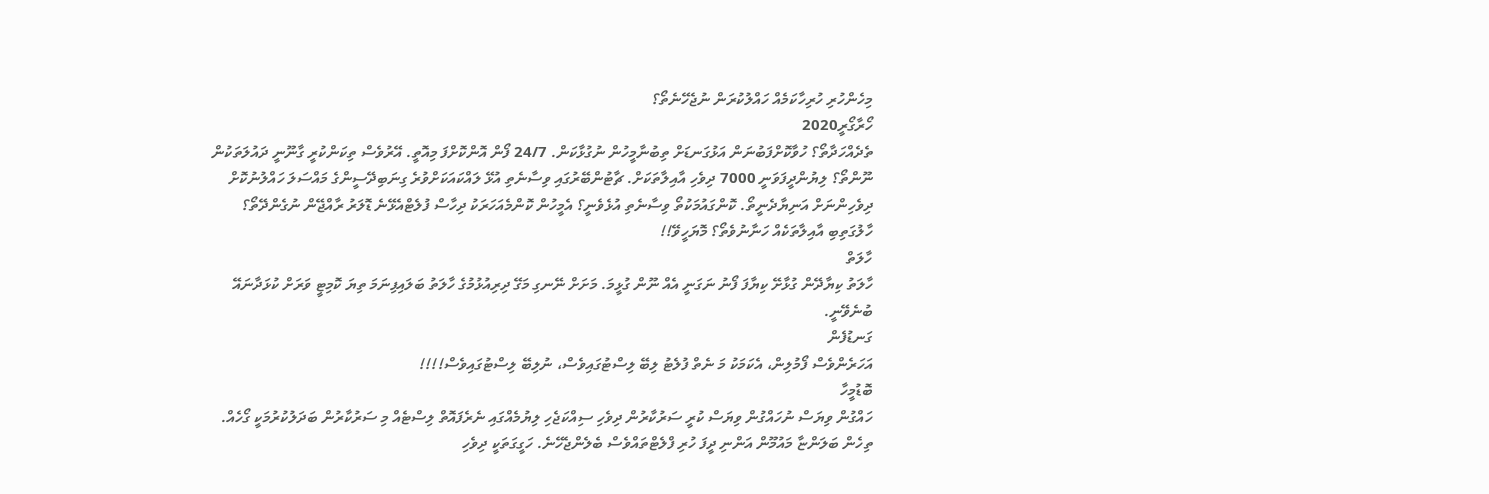މިހެންހުރި ހުރިހާކަމެއް ހައްލުކުރަން ނުޖެހޭނެތޯ؟
ހޯރާގޯރީ2020
ތެދެއްހަދާތޯ؟ ހުވާކޮށްފަބުނަން އަޅުގަނޑަށް ތިބުނާމީހުން ނުގުޅާކަން. 24/7 ފޯން އޮންކޮށްފަ މިއޮތީ. އޭރުވެސް ތިކަންކުރީ ގާނޫނީ ދައުލަތަކުން ނޫންތޯ؟ ލިޔުންދީފަވަނީ 7000 ދިވެހި އާއިލާތަކަށް. ޗާޓުންބޭރުގައި ވިސާނެތި އުޅޭ ލައްކައަކަށްވުރެ ގިނަބިދޭސީންގެ މައްސަލަ ހައްލުނުކޮށް ދިވެހިންނަށް އަނިޔާދެނީތޯ. ކޮންގައުމަކުތޯ ވިސާނެތި އުޅެވެނީ؟ އެމީހުން ކޮންމެއަހަރަކު ދިހާސް ފުލެޓްއެޅޭނެ ޑޮލަރު ރާއްޖޭން ނުގެންދޭތޯ؟ ހާލުގަތިބި އާއިލާތަކެއް ހަނާނުވެތޯ؟ މޮޔަހީވޭ!!
ހާލަތް
ހާލަތު ކިޔާދޭން ގުޅާށޭ ކިޔާފަ ފޯނު ނަގަނީ އެއް ނޫން ގުޅީމަ. މަށަށް ނޭނގި މަގޭ ދިރިއުޅުމުގެ ހާލަތު ބަލައިފިނަމަ ތިޔަ ކޮމިޓީ ވަރަށް ކުޅަދާނައޭ ބުނެވޭނީ.
ގަނޑުފެން
އަހަރެންވެސް ފޯމުލިން، އެކަމަކު މަ ނެތް ފުލެޓު ލިބޭ ލިސްޓުގައިވެސް، ނުލިބޭ ލިސްޓުގައިވެސް!!!!
ބޮޑުމީހާ
ހައްގުން ވިޔަސް ނުހައްގުން ވިޔަސް ކުރީ ސަރުކާރުން ދިވެހި ސިއްކަޖެހި ލިޔުމެއްގައި ނެރެފައޮތް ލިސްޓެއް މި ސަރުކާރުން ބަދަލުކުރުމަކީ ގޯހެއް. ތިހެން ބަލަންޏާ މައުމޫން އަންނި ދީފަ ހުރި ފްލެޓްތައްވެސް ބެލެންޖެހޭނެ. ހަގީގަތަކީ ދިވެހި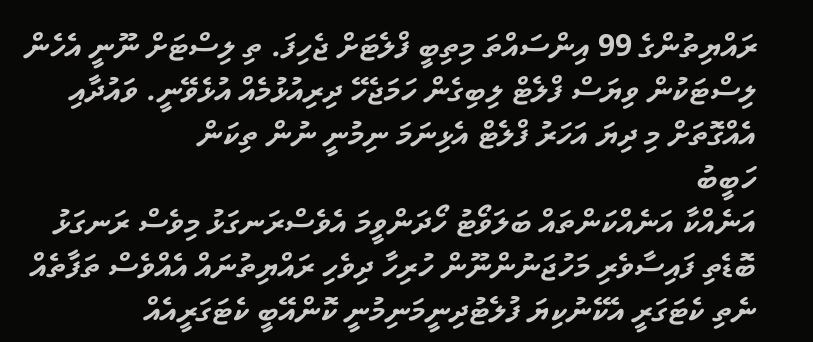ރައްޔިތުންގެ 99 އިންސައްތަ މިތިބީ ފްލެޓަށް ޖެހިފަ. ތި ލިސްޓަށް ނޫނީ އެހެން ލިސްޓަކުން ވިޔަސް ފްލެޓް ލިބިގެން ހަމަޖެހޭ ދިރިއުޅުމެއް އުޅެވޭނީ. ވައުދާއި އެއްގޮތަށް މި ދިޔަ އަހަރު ފްލެޓް އެޅިނަމަ ނިމުނީ ނުން ތިކަން
ހަބީބު
އަނެއްކާ އަނެއްކަންތައް ބަލަވޯޓު ހޯދަންވީމަ އެވެސްރަނގަޅު މިވެސް ރަނގަޅު ބޮޑެތި ފައިސާވެރި މަހުޖަނުންނޫން ހުރިހާ ދިވެހި ރައްޔިތުނައް އެއްވެސް ތަފާތެއް ނެތި ކެޓަގަރީ އެކޭނުކިޔަ ފުލެޓުދިނީމަނިމުނީ ކޮންއޭބީ ކެޓަގަރީއެއް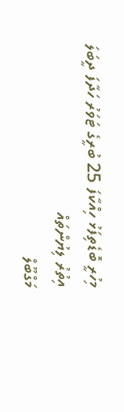މިހުރީ ބޮޑެތިފަޅު ހިއްކާފަ 25 ބުރީގެ ޓަވަރު ހަދާފަ ދީބަލަ
އިތުރު ލިޔުންތައް
މަގްބޫލް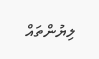ލިޔުންތައް